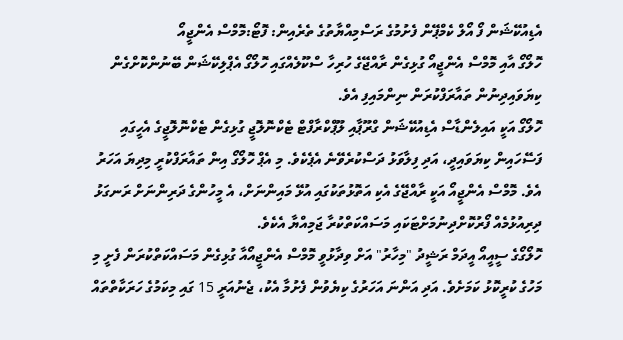އެޑިއުކޭޝަން ފޯ އޯލް ކެމްޕޭން ފެށުމުގެ ރަސްމިއްޔާތުގެ ތެރެއިން: ފޮޓޯ:މޮމްސް އެންޖީއޯ
ހޮލޯގޯ އާއި މޮމްސް އެންޖީއޯ ގުޅިގެން ރާއްޖޭގެ ހުރިހާ ސްކޫލެއްގައި ހޮލޯގޯ އެޕްލިކޭޝަން ބޭނުންކޮށްގެން ކިޔަވައިދިނުން ތައާރަފްކުރަން ނިންމައިފި އެވެ.
ހޮލޯގޯ އަކީ އައިލެންޑާސް އެޑިއުކޭޝަން ގްރޫޕާއި ލޫޕްކްރާފްޓް ޓެކްނޮލޮޖީ ގުޅިގެން ޓެކްނޮލޮޖީގެ އެހީގައި ފަސޭހައިން ކިޔަވައިދީ، އަދި ފިލާވަޅު ދަސްކުރެވޭނެ އެޕެކެވެ. މި އެޕް ހޮލޯގޯ އިން ތައާރަފްކުރީ މިދިޔަ އަހަރު އެވެ. މޮމްސް އެންޖީއޯ އަކީ ރާއްޖޭގެ އެކި އަތޮޅުތަކުގައި އުޅޭ މައިންނަށް، އެ މީހުންގެ ދަރިންނަށް ރަނގަޅު ދިރިއުޅުމެއް ފޯރުކޮށްދިނުމަށްޓަކައި މަސައްކަތްކުރާ ޖަމިއްޔާ އެކެވެ.
ހޮލޯގޯގެ ސީއީއޯ އީދަމް ރަޝީދު "މިހާރު" އަށް ވިދާޅުވީ މޮމްސް އެންޖީއޯއާ ގުޅިގެން މަސައްކަތްކުރަން ފެށީ މި މަހުގެ ކުރީކޮޅު ކަމަށެވެ. އަދި އަންނަ އަހަރުގެ ކިޔެވުން ފެށުމާ އެކު، ޖެނުއަރީ 15 ގައި މިކަމުގެ ހަރަކާތްތައް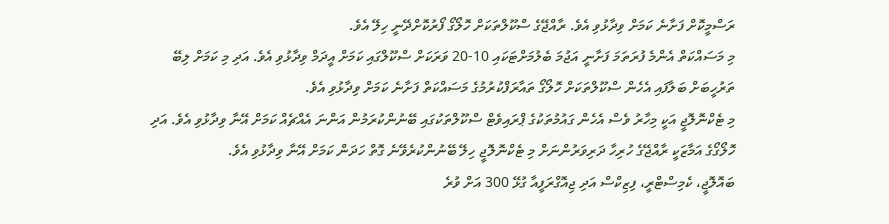ރަސްމީކޮށް ފަށާނެ ކަމަށް ވިދާޅުވި އެވެ. ރާއްޖޭގެ ސްކޫލްތަކަށް ހޮލޯގޯ ފޯރުކޮށްދޭނީ ހިލޭ އެވެ.
މި މަސައްކަތް އެންމެ ފުރަތަމަ ފަށާނީ އަޖުމަ ބެލުމަށްޓަކައި 10-20 ވަރަކަށް ސްކޫލްގައި ކަމަށް އީދަމް ވިދާޅުވި އެވެ. އަދި މި ކަމަށް ލިބޭ ތަރުހީބަށް ބަލާފައި އެހެން ސްކޫލްތަކަށް ހޮލޯގޯ ތައާރަފްކުރުމުގެ މަސައްކަތް ފަށާނެ ކަމަށް ވިދާޅުވި އެވެ.
މި ޓެކްނޮލޮޖީ އަކީ މިހާރު ވެސް އެހެން ގައުމުތަކުގެ ޕްރައިވެޓް ސްކޫލްތަކުގައި ބޭނުންކުރަމުން އަންނަ އެއްޗެއް ކަމަށް އޭނާ ވިދާޅުވި އެވެ. އަދި ހޮލޯގޯގެ އަމާޒަކީ ރާއްޖޭގެ ހުރިހާ ދަރިވަރުންނަށް މި ޓެކްނޮލޮޖީ ހިލޭ ބޭނުންކުރެވޭނެ ގޮތް ހަދަން ކަމަށް އޭނާ ވިދާޅުވި އެވެ.
ބައޮލޮޖީ، ކެމިސްޓްރީ، ފިޒިކްސް އަދި ޖިއޮގްރަފީއާ ގުޅޭ 300 އަށް ވުރެ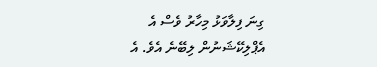ގިނަ ފިލާވަޅު މިހާރު ވެސް އެ އެޕްލިކޭޝަނުން ލިބޭނެ އެވެ. އެ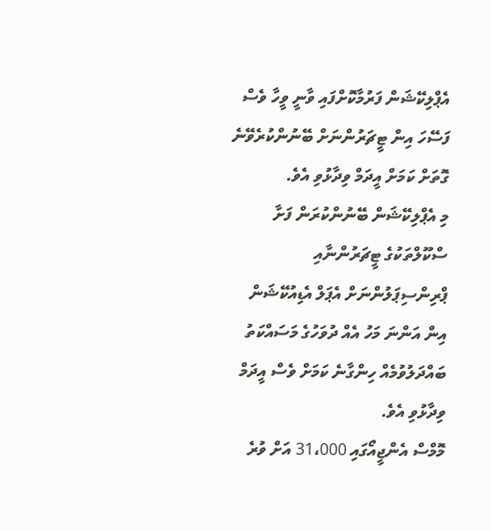އެޕްލިކޭޝަން ފަރުމާކޮށްފައި ވާނީ ވީހާ ވެސް ފަސޭހަ އިން ޓީޗަރުންނަށް ބޭނުންކުރެވޭނެ ގޮތަށް ކަމަށް އީދަމް ވިދާޅުވި އެވެ.
މި އެޕްލިކޭޝަން ބޭނުންކުރަން ފަށާ ސްކޫލްތަކުގެ ޓީޗަރުންނާއި ޕްރިންސިޕަލުންނަށް އެޕަލް އެޑިއުކޭޝަން އިން އަންނަ މަހު އެއް ދުވަހުގެ މަސައްކަތު ބައްދަލުވުމެއް ހިންގާނެ ކަމަށް ވެސް އީދަމް ވިދާޅުވި އެވެ.
މޮމްސް އެންޖީއޯގައި 31،000 އަށް ވުރެ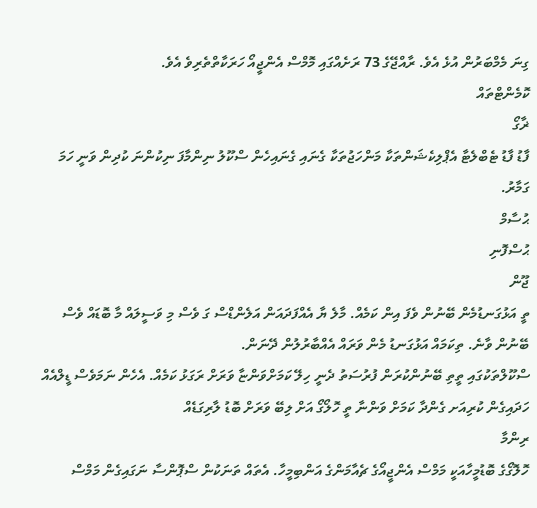ގިނަ މެމްބަރުން އުޅެ އެވެ. ރާއްޖޭގެ 73 ރަށެއްގައި މޮމްސް އެންޖީއޯ ހަރަކާތްތެރިވެ އެވެ.
ކޮމެންޓްތައް
ޜާގޯ
ފާޑު ފާޑު ޓެބްލެޓާ އެޕްލިކެޝަންތަކާ މަންހަޖުތަކާ ގެނައި ގެނައިހެން ސްކޫލު ނިންމާފަ ނިކުންނަ ކުދިން ވަނީ ހަމަ ގަމާރު.
ޙުސާމް
ޙުސްފޮނި
ޖޫން
ތީ އަޅުގަނޑުމެން ބޭނުން ވެފަ އިން ކަމެއް. މާލެ ޔާ އެއްފަދައަން އަލެންޑްސް ގަ ވެސް މި ވަސީލައް މާ ބޮޑައް ވެސް ބޭނުން ވާނެ. ތިކަމައް އަޅުގަނޑު މެން ވަރައް އެއްބާރުލުން ދޭނަން.
ސްކޫލްތަކުގައި ތީތި ބޭނުންކުރަން ފުރުސަތު ދެނީ ހިލޭ ކަމަށްވަންޏާ ވަރަށް ރަގަޅު ކަމެއް. އެހެން ނަމަވެސް ޑީލްއެއް ހަދައިގެން ކުރިއަށ ގެންދާ ކަމަށް ވަންނާ ތީ ހޮލޯގޯ އަށް ލިބޭ ވަރަށް ބޮޑު ލާރިގަޑެއް
ރިންމާ
ހޮލޮގޯގެ ބޮޑުމީހާއަކީ މަމްސް އެންޖީއޯގެ ޗެއާމަންގެ އަންބިމީހާ. އެތައް ތަނަކުން ސްޕޮންސާ ނަގައިގެން މަމްސް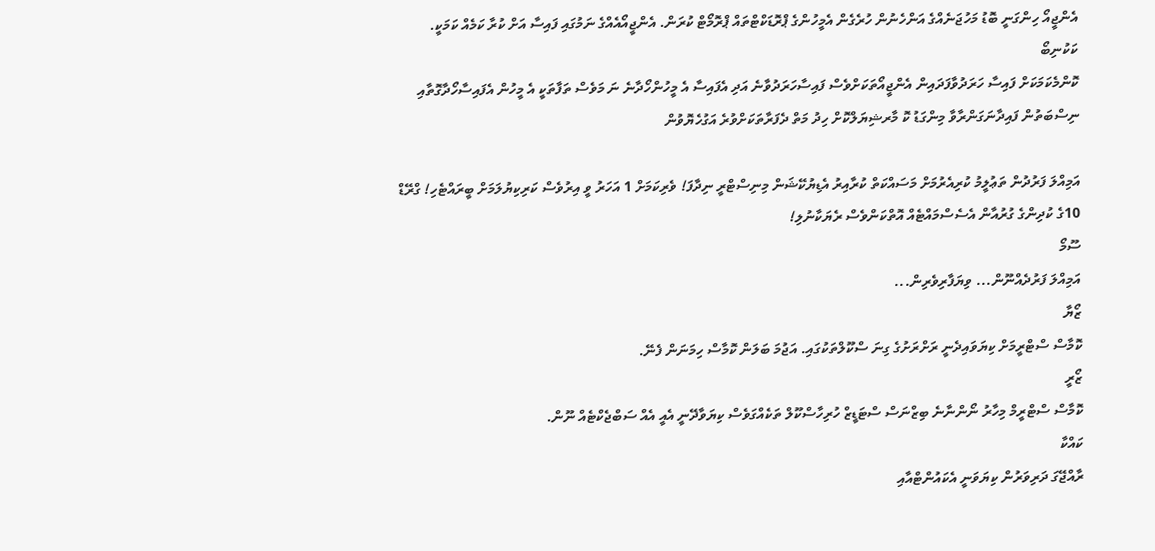އެންޖީއޯ ހިންގަނީ ބޮޑު މަހުޖަނެއްގެ އަންހެނުން ހުރެގެން އެމީހުންގެ ޕްރޮޑަކްޓްތައް ޕްރޮމޯޓް ކުރަން. އެންޖީއޯއެއްގެ ނަމުގައި ފައިސާ އަށް ކުރާ ކަމެއް ކަމަކީ.
ކަކުނިބޯ
ކޮންމެކަމަކަށް ފައިސާ ހަރަދުވާފަދައިން އެންޖީއޯތަކަށްވެސް ފައިސާހަރަދުވާނެ އަދި އެފައިސާ އެ މީހުންހޯދާނެ ނަ މަވެސް ތަފާތަކީ އެ މީހުން އެފައިސާހޯދާގޮތާއި ނިސްބަތުން ފައިދާނަގަންރާވާ މިންގަޑު ކޮ މާރޝިޔަލްކޮށް ހިދު މަތް ދެފަރާތަކަށްވުރެ އަގުހެޔޮވުން

އަމިއްލަ ފަރުދުން ތަޢުލީމު ކުރިއެރުމަށް މަސައްކަތް ކުރާއިރު އެޑިޔުކޭޝަން މިނިސްޓްރީ ނިދާފަ! ވެރިކަމަށް 1 އަހަރު ވީ އިރުވެސް ކަރިކިޔުލަމަށް ބީރައްޓެހި! ގްރޭޑް 10ގެ ކުދިންގެ ގުރުއާން އެސެސްމައްޓެއް އޮތްކަންވެސް ރެޔަކާނުލި!
ސޫމޯ
އަމިއްލަ ފަރުދެއްނޫން... ވިޔަފާރިވެރިން...
ޒޯޔާ
ކޮމާސް ސްޓްރީމަށް ކިޔަވައިދެނީ ރަށްރަށުގެ ގިނަ ސްކޫލްތަކުގައި. އަޖުމަ ބަލަން ކޮމާސް ހިމަނަން ފެނޭ.
ޒޯރީ
ކޮމާސް ސްޓްރީމް މިހާރު ނޯންނާނެ ބިޒްނަސް ސްޓަޑީޒް ހުރިހާސްކޫލް ތަކެއްގަވެސް ކިޔަވާދޭނީ އެއީ އެއް ސަބްޖެކްޓެއް ނޫން.
ކައްކާ
ރާއްޖޭގަ ދަރިވަރުން ކިޔަވަނީ އެކައުންޓްއާއި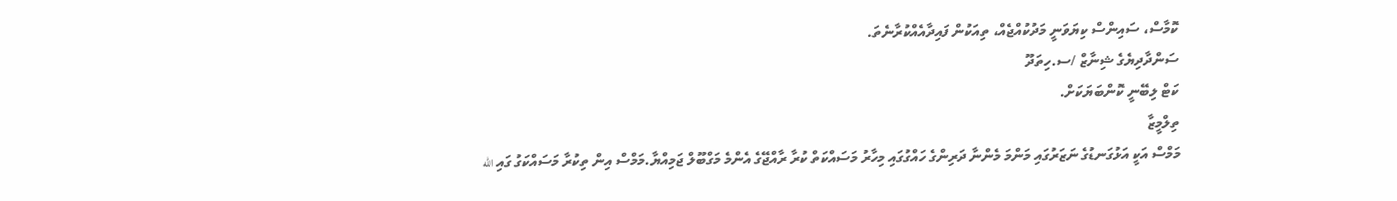ކޮމާސް، ސައިންސް ކިޔަވަނީ މަދުކުއްޖެއް، ތިއަކުން ފައިދާއެއްކުރާނެތަ.
ސަންދާދިޔެގެ ޝިނާޒް /ސ.ހިތަދޫ
ކަޓް ލިބޭނީ ކޮންބަޔަކަށް.
ތިލްމީޒާ
މަމްސް އަކީ އަޅުގަނޑުގެ ނަޒަރުގައި މަންމަ މެންނާ ދަރިންގެ ހައްގުގައި މިހާރު މަސައްކަތް ކުރާ ރާއްޖޭގެ އެންމެ މަގްބޫލް ޖަމިއްޔާ.މަމްސް އިން ތިކުރާ މަސައްކަގު ގައި الله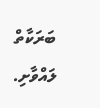ބަރަކާތް ލައްވާށި.